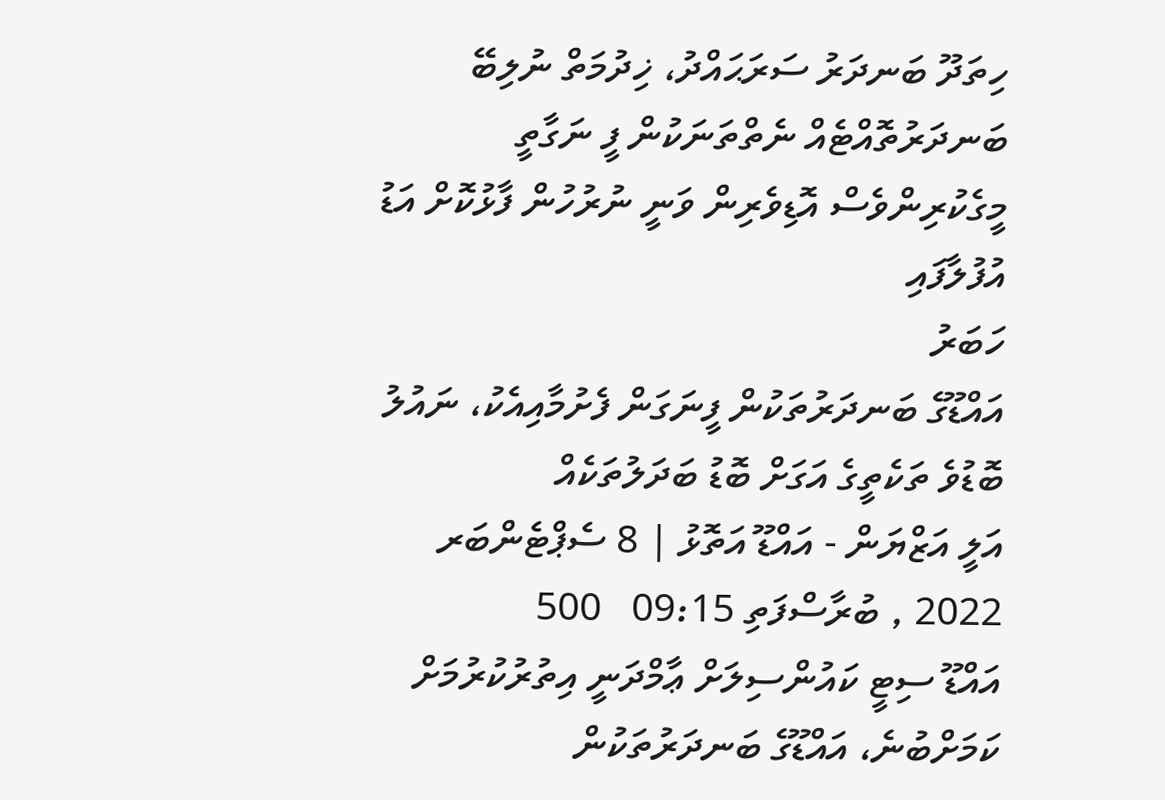ހިތަދޫ ބަނދަރު ސަރަޙައްދު، ޚިދުމަތް ނުލިބޭ ބަނދަރުތޮއްޓެއް ނެތްތަނަކުން ފީ ނަގާތީ މީގެކުރިންވެސް އޮޑިވެރިން ވަނީ ނުރުހުން ފާޅުކޮށް އަޑު އުފުލާފައި
ހަބަރު
އައްޑޫގެ ބަނދަރުތަކުން ފީނަގަން ފެށުމާއިއެކު، ނައުލު ބޮޑުވެ ތަކެތީގެ އަގަށް ބޮޑު ބަދަލުތަކެއް
އަލީ އަޒްޔަން - އައްޑޫ އަތޮޅު | 8 ސެޕްޓެންބަރ 2022 , ބުރާސްފަތި 09:15   500
އައްޑޫ ސިޓީ ކައުންސިލަށް ޢާމްދަނީ އިތުރުކުރުމަށް ކަމަށްބުނެ، އައްޑޫގެ ބަނދަރުތަކުން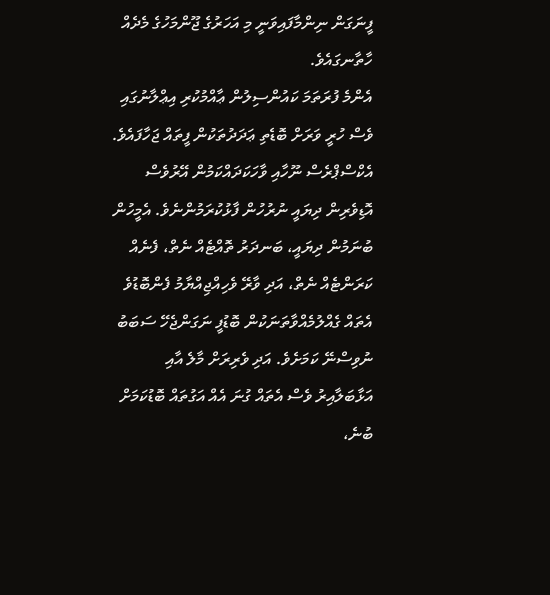ފީނަގަން ނިންމާފައިވަނީ މި އަހަރުގެ ޖޫންމަހުގެ މެދެއް ހާތާނގައެވެ.
އެންމެ ފުރަތަމަ ކައުންސިލުން ޢާއްމުކުރި އިޢްލާނުގައި ވެސް ހުރީ ވަރަށް ބޮޑެތި ޢަދަދުތަކުން ފީތައް ޖަހާފައެވެ. އެކްސްޕްރެސް ނޫހާއި ވާހަކަދައްކަމުން އޭރުވެސް އޮޑިވެރިން ދިޔައީ ނުރުހުން ފާޅުކުރަމުންނެވެ. އެމީހުން ބުނަމުން ދިޔައީ، ބަނދަރު ތޮއްޓެއް ނެތް، ފެނެއް ކަރަންޓެއް ނެތް، އަދި ވާރޭ ވެހިއްޖިއްޔާމު ފެންބޮޑުވެ އެތައް ގެއްލުމެއްވާތަނަކުން ބޮޑުފީ ނަގަންޖެހޭ ސަބަބު ނުވިސްނޭ ކަމަށެވެ. އަދި ވެރިރަށް މާލެ އާއި އަޅާބަލާއިރު ވެސް އެތައް ގުނަ އެއް އަގުތައް ބޮޑުކަމަށް ބުނެ،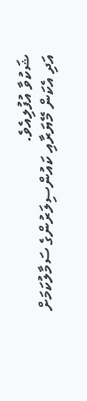ޝަކުވާ އުފުލިއެވެ.
އަދި އެކަން މޭޔަރާއި ކައުންސިލަރުންގެ ސަމާލުކަމަށް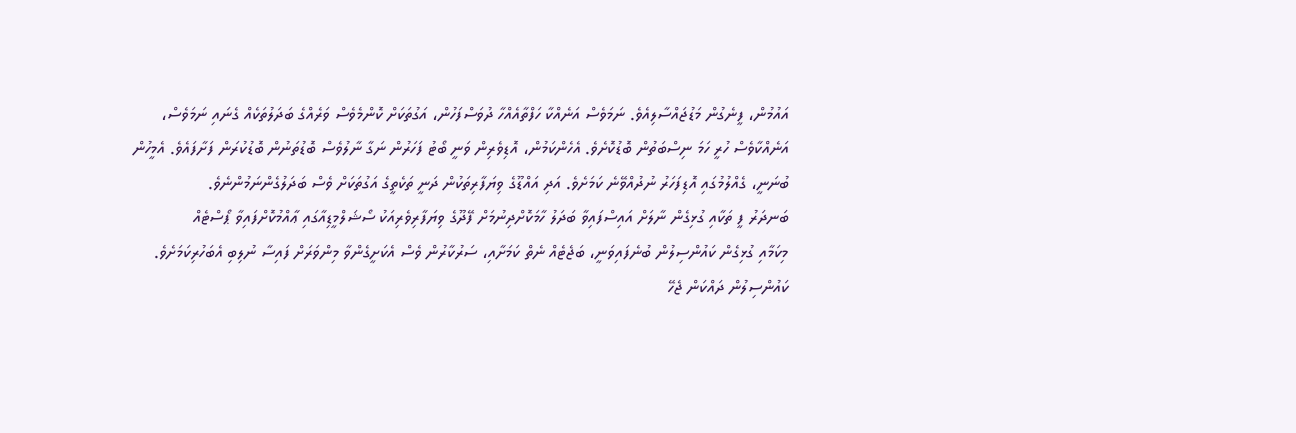އައުމުން، ފީނެގުން މަޑުޖައްސާލިއެވެ. ނަމަވެސް އަނެއްކާ ހަފްތާއެއްހާ ދުވަސްފަހުން، އަގުތަކަށް ކޮންމެވެސް ވަރެއްގެ ބަދަލުތަކެއް ގެނައި ނަމަވެސް، އަނެއްކާވެސް ހުރީ ހަމަ ނިސްބަތުން ބޮޑުކޮށެވެ. އެހެންކަމުން، އޮޑިވެރިން ވަނީ ބޯޓު ފަހަރުން ނަގާ ނާލުވެސް ބޮޑުތަނުން ބޮޑުކުރަން ފަށާފައެވެ. އެމީހުން ބުނަނީ، ގެއްލުމުގައި އޮޑިފަހަރު ނުދުއްވޭނެ ކަމަށެވެ. އަދި އައްޑޫގެ ވިޔަފާރިތަކުން ދަނީ ތަކެތީގެ އަގުތަކަށް ވެސް ބަދަލުގެންނަމުންނެވެ.
ބަނދަރު ފީ ތަކާއި ގުޅިގެން ނާލަށް އައިސްފައިވާ ބަދަލު ހާމަކޮށްދިނުމަށް ފޭދޫގެ ވިޔަފާރިވެރިއަކު ސޯޝަލްމީޑިއާގައި ޢާއްމުކޮށްފައިވާ ޕޯސްޓެއް
މިކަމާއި ގުޅިގެން ކައުންސިލުން ބުނެފައިވަނީ، ބަޖެޓެއް ނެތް ކަމަށާއި، ސަރުކާރުން ވެސް އެކަށީގެންވާ މިންވަރަށް ފައިސާ ނުލިބި އެބަހުރިކަމަށެވެ. ކައުންސިލުން ދައްކަން ޖެހޭ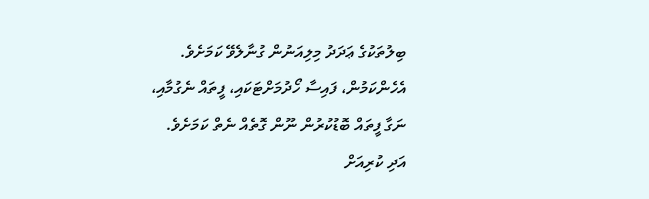ބިލުތަކުގެ ޢަދަދު މިލިއަނުން ގުނާލެވޭ ކަމަށެވެ. އެހެންކަމުން، ފައިސާ ހޯދުމަށްޓަކައި، ފީތައް ނެގުމާއި، ނަގާ ފީތައް ބޮޑުކުރުން ނޫން ގޮތެއް ނެތް ކަމަށެވެ. އަދި ކުރިއަށް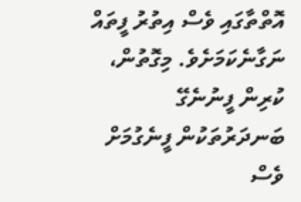އޮތްތާގައި ވެސް އިތުރު ފީތައް ނަގާނެކަމަށެވެ. މިގޮތުން، ކުރިން ފީނުނެގޭ ބަނދަރުތަކުން ފީނެގުމަށް ވެސް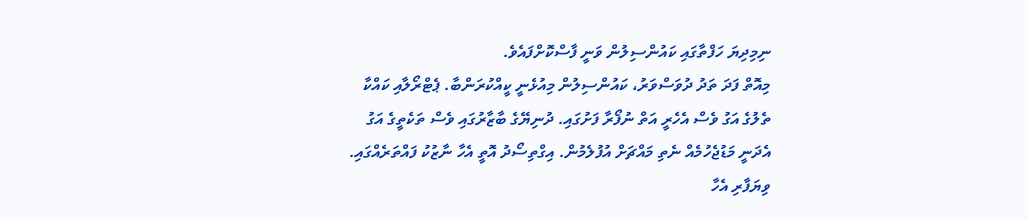ނިމިދިޔަ ހަފްތާގައި ކައުންސިލުން ވަނީ ފާސްކޮށްފައެވެ.
މިއޮތް ފަދަ ތަދު ދުވަސްވަރު، ކައުންސިލުން މިއުޅެނީ ކީއްކުރަންބާ. ޕެޓްރޯލާއި ކައްކާ ތެލުގެ އަގު ވެސް އެހެރީ އަތް ނުފޯރާ ފަށުގައި. ދުނިޔޭގެ ބާޒާރުގައި ވެސް ތަކެތީގެ އަގު އެދަނީ މަޑުޖެހުމެއް ނެތި މައްޗަށް އުފުލެމުން. އިގްތިސޯދު އޮތީ އެހާ ނާޒުކު ފައްތަރެއްގައި. ވިޔަފާރި އެހާ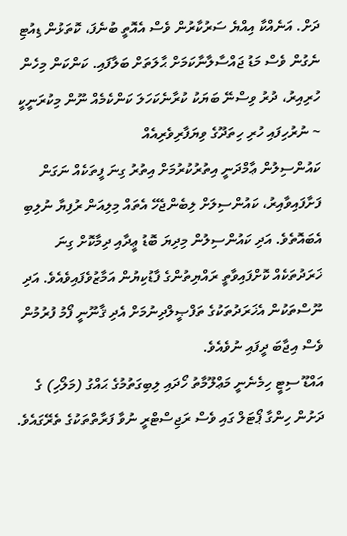ދަށް. އަނެއްކާ އިއްޔެ ސަރުކާރުން ވެސް އެއޮތީ ބުނެފަ، ކޮތަޅުން ޑިއުޓި ނެގުން ވެސް މަޑު ޖައްސާލާނާކަމަށް ޙާލަތަށް ބަލާފައި. ކަންކަން މިހެން ހުރިއިރު، ދުރު ވިސްނޭ ބަޔަކު ކުރާނެކަހަލަ ކަންކެމެއް ނޫން މިކުރަނީކީ
~ ނުރުހިފައި ހުރި ހިތަދޫގެ ވިޔަފާރިވެރިއެއް
ކައުންސިލުން ޢާމްދަނީ އިތުރުކުރުމަށް އިތުރު ގިނަ ފީތަކެއް ނަގަން ފަށާފައިވާއިރު، ކައުންސިލަށް ލިބެންޖެހޭ އެތައް މިލިއަން ރުފިޔާ ނުލިބި އެބައޮތެވެ. އަދި ކައުންސިލުން މިދިޔަ ބޮޑު ޢީދާއި ދިމާކޮށް ގިނަ ޚަރަދުތަކެއް ކޮށްފައިވާތީ ރައްޔިތުންގެ ފާޑުކިޔުން އަމާޒުވެފައިވެއެވެ. އަދި ނޫސްތަކުން އެޚަރަދުތަކުގެ ތަފްޞީލްދިނުމަށް އެދި ޤާނޫނީ ފޯމު ފުރުމުން ވެސް އިޖާބަ ދީފައި ނުވެއެވެ.
އައްޑޫ ސިޓީ ހިމެނެނީ މަޢްލޫމާތު ހޯދައި ލިބިގަތުމުގެ ޙައްގު (މަލޯހި) ގެ ދަށުން ހިންގާ ޕޯޓަލް ގައި ވެސް ރަޖިސްޓްރީ ނުވާ ފަރާތްތަކުގެ ތެރޭގައެވެ.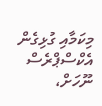މިކަމާއި ގުޅިގެން އެކްސްޕްރެސް ނޫހަށް،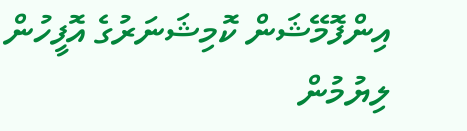އިންފޮމޭޝަން ކޮމިޝަނަރުގެ އޮފީހުން ލިޔުމުން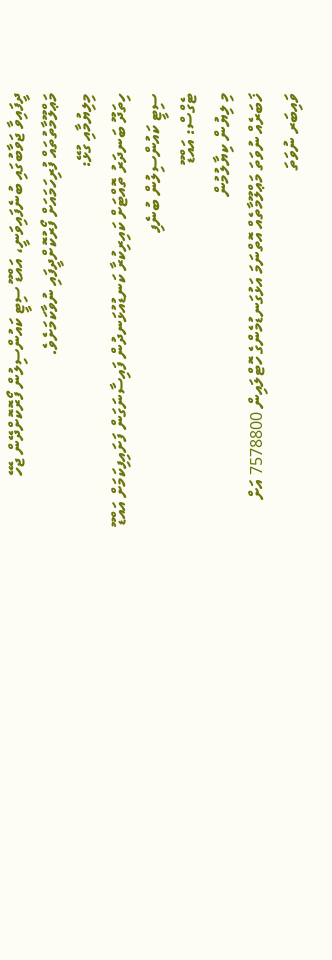ދީފައިވާ ޖަވާބުގައި ބުނެފައިވަނީ، އައްޑޫ ސިޓީ ކައުންސިލުން ފޯރޮކޮށްދޭން ޖެހޭ މަޢްލޫމާތުތައް ފުރިހަމައަށް ފޯރުކޮށްދީފައި ނުވާކަމަށެވެ.
މިލިޔުމާއި ގުޅޭ:
ހިތަދޫ ބަނދަރު ތޮއްޓަށް ކައިރިކުރާ ކަނޑުއުޅަނދުން ފައިސާނަގަން ފަށައިފިކަމަށް އައްޑޫ ސިޓީ ކައުންސިލުން ބުނެފި
ޓެގްސް: އައްޑޫ
މި ލިޔުން ކިޔާލުމުން
ޚަބަރެއް ނުވަތަ މަޢްލޫމާތެއް އޮތްނަމަ އަޅުގަނޑުމެންގެ ހޮޓްލައިން 7578800 އަށް ވައިބަރ ނުވަތަ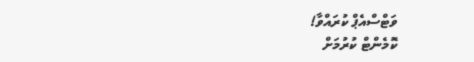ވަޓްސްއެޕް ކުރައްވާ!
ކޮމެންޓް ކުރުމަށް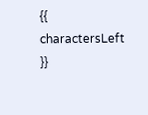{{ charactersLeft }}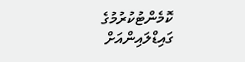ކޮމެންޓުކުރުމުގެ ގައިޑްލައިންއަށް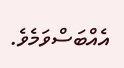އެއްބަސްވަމެވެ.